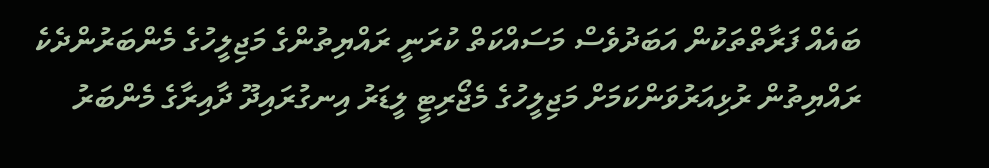ބައެއް ފަރާތްތަކުން އަބަދުވެސް މަސައްކަތް ކުރަނީ ރައްޔިތުންގެ މަޖިލީހުގެ މެންބަރުންދެކެ ރައްޔިތުން ރުޅިއަރުވަންކަމަށް މަޖިލީހުގެ މެޖޯރިޓީ ލީޑަރު އިނގުރައިދޫ ދާއިރާގެ މެންބަރު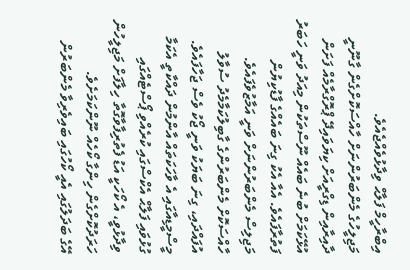އިބްރާހީމް ފަލާޙް ވިދާޅުވެއްޖެއެވެ.
މަޖިލީހުގެ މެންބަރުންނަށް ހާއްސަކޮށްގެން ގާނޫނީ ދާއިރާއިން ޑިގްރީއަށް ކިޔަވައިދޭ ޕްރޮގްރާމެއް ފަށަން އުޅޭކަމަށް ބުނެ ބައެއް ނޫސްތަކުން މިއަދު ވަނީ ހަބަރު ފަތުރާފައެވެ. އެއާ އެކު ގިނަ ބައެއްގެ ފާޑުކިޔުން މަޖިލިސް މެންބަރުންނަށް ވަނީ އަމާޒުވެފައެވެ. ހާއްސަކޮށް މެންބަރުންގެ ގާބިލުކަމާމެދު ސުވާލު އުފައްދައި، ގިނަ ބަޔަކު ވަނީ ޖޯކު ވެސް ޖަހާފައެވެ.
މީސްމީޑިއާގައި އެ ވާހަކަތައް އާންމުން ދައްކާތީ އެކަމާ ގުޅުވައި ފަލާޙް އެކްސްގައި ކުރެއްވި ޕޯސްޓެއްގައި ވިދާޅުވީ، އެ ކޯހަކީ އަޑު ފެތުރިފާވާގޮތާ ހިލާފަށް މަޖިލީހުން ހަރަދުކޮށްގެން ހިންގާ ކޯހެއް ނޫންކަމަށެވެ.
އޭގެ ބަދަލުގައި އެއީ ކޯހުގައި ބައިވެރިވާ މެންބަރުން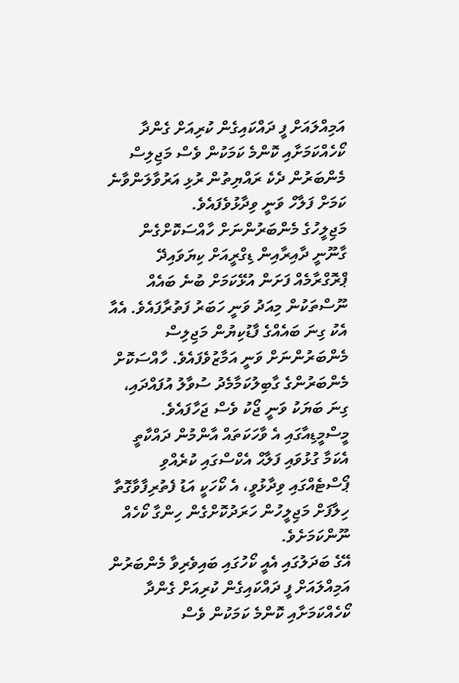އަމިއްލައަށް ފީ ދައްކައިގެން ކުރިއަށް ގެންދާ ކޯހެއްކަމަށާއި ކޮންމެ ކަމަކުން ވެސް މަޖިލިސް މެންބަރުން ދެކެ ރައްޔިތުން ރުޅި އަރުވާލަންވާނެ ކަމަށް ފަލާހް ވަނީ ވިދާޅުވެފައެވެ.
މަޖިލީހުގެ މެންބަރުންނަށް ހާއްސަކޮށްގެން ގާނޫނީ ދާއިރާއިން ޑިގްރީއަށް ކިޔަވައިދޭ ޕްރޮގްރާމެއް ފަށަން އުޅޭކަމަށް ބުނެ ބައެއް ނޫސްތަކުން މިއަދު ވަނީ ހަބަރު ފަތުރާފައެވެ. އެއާ އެކު ގިނަ ބައެއްގެ ފާޑުކިޔުން މަޖިލިސް މެންބަރުންނަށް ވަނީ އަމާޒުވެފައެވެ. ހާއްސަކޮށް މެންބަރުންގެ ގާބިލުކަމާމެދު ސުވާލު އުފައްދައި، ގިނަ ބަޔަކު ވަނީ ޖޯކު ވެސް ޖަހާފައެވެ.
މީސްމީޑިއާގައި އެ ވާހަކަތައް އާންމުން ދައްކާތީ އެކަމާ ގުޅުވައި ފަލާޙް އެކްސްގައި ކުރެއްވި ޕޯސްޓެއްގައި ވިދާޅުވީ، އެ ކޯހަކީ އަޑު ފެތުރިފާވާގޮތާ ހިލާފަށް މަޖިލީހުން ހަރަދުކޮށްގެން ހިންގާ ކޯހެއް ނޫންކަމަށެވެ.
އޭގެ ބަދަލުގައި އެއީ ކޯހުގައި ބައިވެރިވާ މެންބަރުން އަމިއްލައަށް ފީ ދައްކައިގެން ކުރިއަށް ގެންދާ ކޯހެއްކަމަށާއި ކޮންމެ ކަމަކުން ވެސް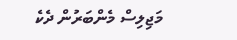މަޖިލިސް މެންބަރުން ދެކެ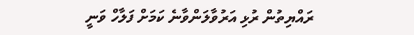ރައްޔިތުން ރުޅި އަރުވާލަންވާނެ ކަމަށް ފަލާހް ވަނީ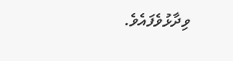ވިދާޅުވެފައެވެ.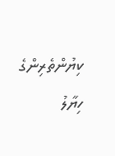ކިޔުންތެރިންގެ ހިޔާލު